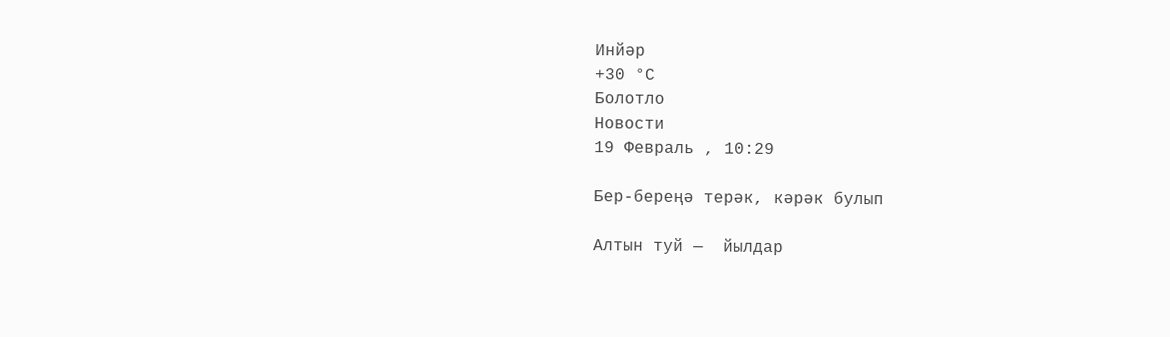Инйәр
+30 °С
Болотло
Новости
19 Февраль , 10:29

Бер-береңә терәк, кәрәк булып

Алтын туй —  йылдар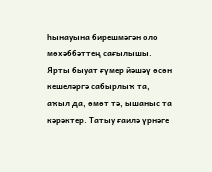һынауына бирешмәгән оло мөхәббәттең сағылышы. Ярты быуат ғүмер йәшәү өсөн кешеләргә сабырлыҡ та, аҡыл да, өмөт тә, ышаныс та кәрәктер. Татыу ғаилә үрнәге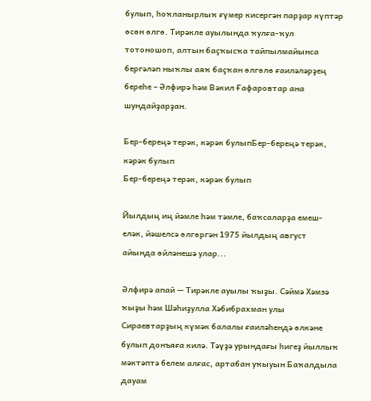булып, һоҡланырлыҡ ғүмер кисергән парҙар күптәр өсөн өлгө. Тирәкле ауылында ҡулға-ҡул тотоношоп, алтын баҫҡысҡа тайпылмайынса бергәләп ныҡлы аяҡ баҫҡан өлгөлө ғаиләләрҙең береһе – Әлфирә һәм Вәкил Ғафаровтар ана шундайҙарҙан.

Бер-береңә терәк, кәрәк булыпБер-береңә терәк, кәрәк булып
Бер-береңә терәк, кәрәк булып

Йылдың иң йәмле һәм тәмле, баҡсаларҙа емеш-еләк, йәшелсә өлгөргән 1975 йылдың август айында өйләнешә улар...

Әлфирә апай — Тирәкле ауылы ҡыҙы. Сәймә Хәмзә ҡыҙы һәм Шәһиҙулла Хәбибрахман улы Сираевтарҙың күмәк балалы ғаиләһендә өлкәне булып донъяға килә. Тәүҙә урындағы һигеҙ йыллыҡ мәктәптә белем алғас, артабан уҡыуын Баҡалдыла дауам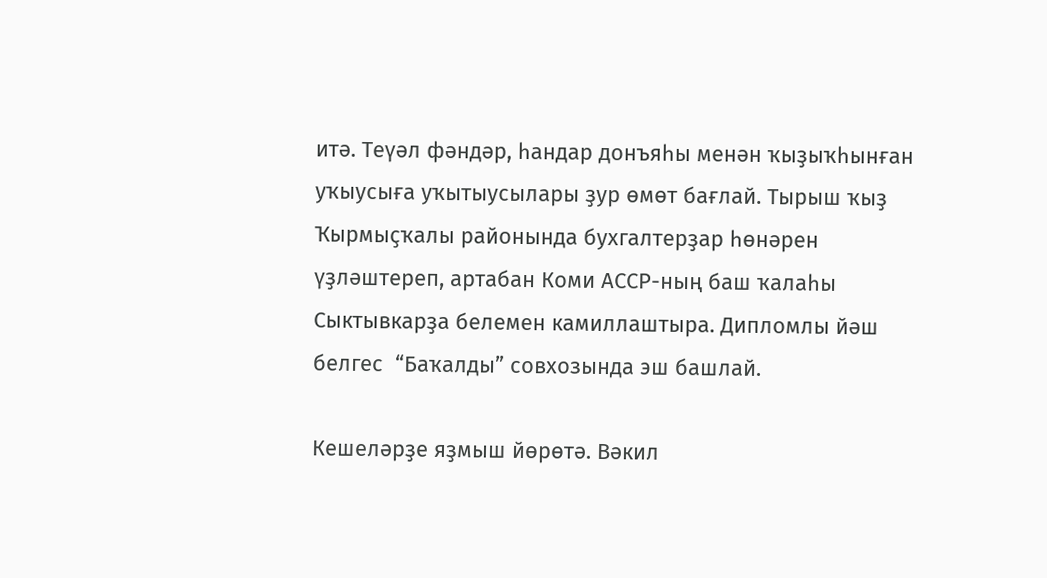итә. Теүәл фәндәр, һандар донъяһы менән ҡыҙыҡһынған уҡыусыға уҡытыусылары ҙур өмөт бағлай. Тырыш ҡыҙ Ҡырмыҫҡалы районында бухгалтерҙар һөнәрен үҙләштереп, артабан Коми АССР-ның баш ҡалаһы Сыктывкарҙа белемен камиллаштыра. Дипломлы йәш белгес  “Баҡалды” совхозында эш башлай.

Кешеләрҙе яҙмыш йөрөтә. Вәкил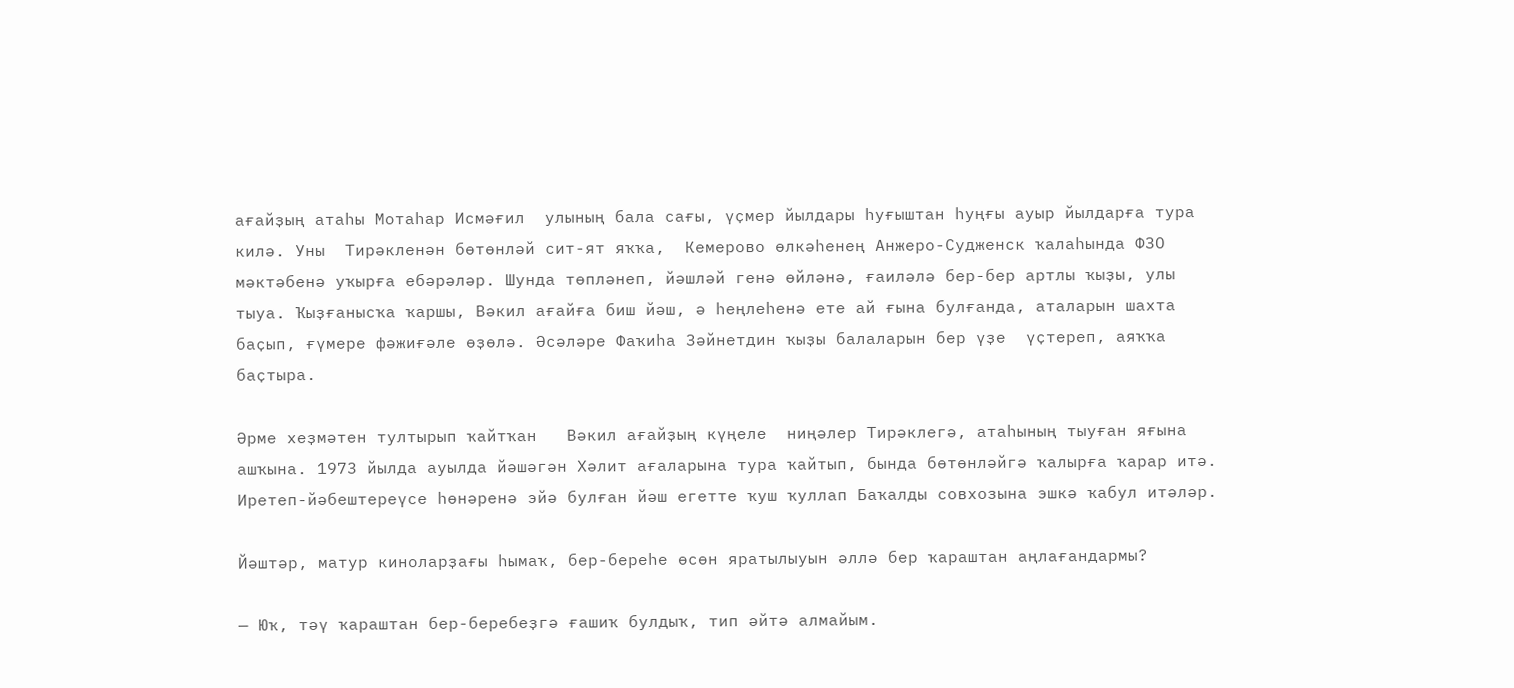ағайҙың атаһы Мотаһар Исмәғил  улының бала сағы, үҫмер йылдары һуғыштан һуңғы ауыр йылдарға тура килә. Уны  Тирәкленән бөтөнләй сит-ят яҡҡа,  Кемерово өлкәһенең Анжеро-Судженск ҡалаһында ФЗО мәктәбенә уҡырға ебәрәләр. Шунда төпләнеп, йәшләй генә өйләнә, ғаиләлә бер-бер артлы ҡыҙы, улы тыуа. Ҡыҙғанысҡа ҡаршы, Вәкил ағайға биш йәш, ә һеңлеһенә ете ай ғына булғанда, аталарын шахта баҫып, ғүмере фәжиғәле өҙөлә. Әсәләре Фаҡиһа Зәйнетдин ҡыҙы балаларын бер үҙе  үҫтереп, аяҡҡа баҫтыра.

Әрме хеҙмәтен тултырып ҡайтҡан   Вәкил ағайҙың күңеле  ниңәлер Тирәклегә, атаһының тыуған яғына ашҡына. 1973 йылда ауылда йәшәгән Хәлит ағаларына тура ҡайтып, бында бөтөнләйгә ҡалырға ҡарар итә.  Иретеп-йәбештереүсе һөнәренә эйә булған йәш егетте ҡуш ҡуллап Баҡалды совхозына эшкә ҡабул итәләр.

Йәштәр, матур киноларҙағы һымаҡ, бер-береһе өсөн яратылыуын әллә бер ҡараштан аңлағандармы?

— Юҡ, тәү ҡараштан бер-беребеҙгә ғашиҡ булдыҡ, тип әйтә алмайым.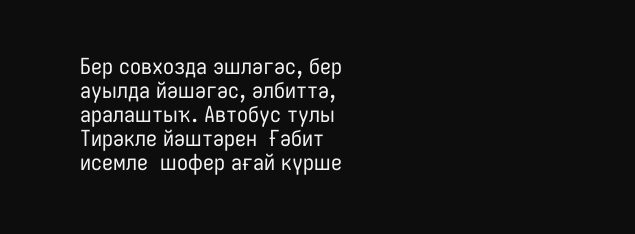Бер совхозда эшләгәс, бер ауылда йәшәгәс, әлбиттә, аралаштыҡ. Автобус тулы Тирәкле йәштәрен  Ғәбит исемле  шофер ағай күрше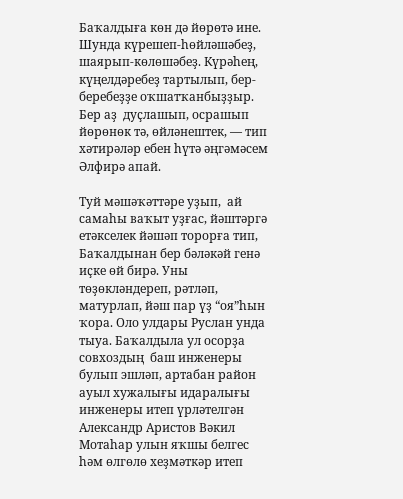Баҡалдыға көн дә йөрөтә ине. Шунда күрешеп-һөйләшәбеҙ, шаярып-көлөшәбеҙ. Күрәһең, күңелдәребеҙ тартылып, бер-беребеҙҙе оҡшатҡанбыҙҙыр. Бер аҙ  дуҫлашып, осрашып йөрөнөк тә, өйләнештек, — тип хәтирәләр ебен һүтә әңгәмәсем Әлфирә апай.

Туй мәшәҡәттәре уҙып,  ай самаһы ваҡыт уҙғас, йәштәргә етәкселек йәшәп торорға тип, Баҡалдынан бер бәләкәй генә иҫке өй бирә. Уны төҙөкләндереп, рәтләп, матурлап, йәш пар үҙ “оя”һын ҡора. Оло улдары Руслан унда тыуа. Баҡалдыла ул осорҙа совхоздың  баш инженеры булып эшләп, артабан район ауыл хужалығы идаралығы инженеры итеп үрләтелгән Александр Аристов Вәкил Мотаһар улын яҡшы белгес һәм өлгөлө хеҙмәткәр итеп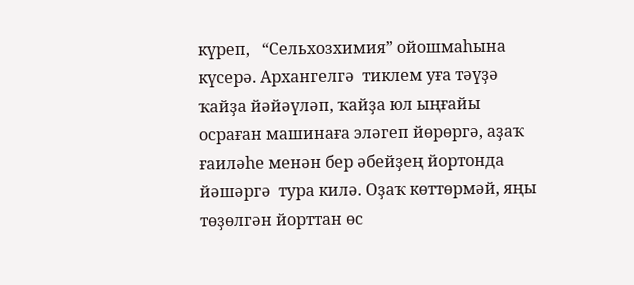күреп,   “Сельхозхимия” ойошмаһына күсерә. Архангелгә  тиклем уға тәүҙә ҡайҙа йәйәүләп, ҡайҙа юл ыңғайы осраған машинаға эләгеп йөрөргә, аҙаҡ ғаиләһе менән бер әбейҙең йортонда йәшәргә  тура килә. Оҙаҡ көттөрмәй, яңы төҙөлгән йорттан өс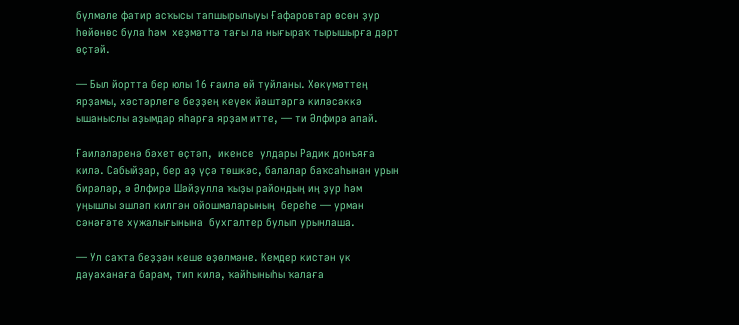бүлмәле фатир асҡысы тапшырылыуы Ғафаровтар өсөн ҙур һөйөнөс була һәм  хеҙмәттә тағы ла нығыраҡ тырышырға дәрт өҫтәй.

— Был йортта бер юлы 16 ғаилә өй туйланы. Хөкүмәттең ярҙамы, хәстәрлеге беҙҙең кеүек йәштәргә киләсәккә ышаныслы аҙымдар яһарға ярҙам итте, — ти Әлфирә апай.

Ғаиләләренә бәхет өҫтәп,  икенсе  улдары Радик донъяға килә. Сабыйҙар, бер аҙ үҫә төшкәс, балалар баҡсаһынан урын бирәләр, ә Әлфирә Шәйҙулла ҡыҙы райондың иң ҙур һәм уңышлы эшләп килгән ойошмаларының  береһе — урман сәнәғәте хужалығынына  бухгалтер булып урынлаша.

— Ул саҡта беҙҙән кеше өҙөлмәне. Кемдер кистән үк дауаханаға барам, тип килә, ҡайһыныһы ҡалаға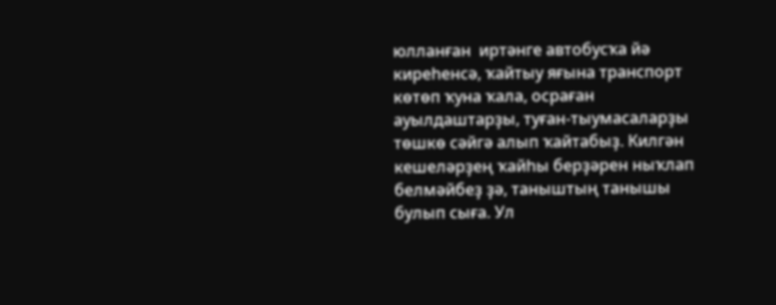юлланған  иртәнге автобусҡа йә киреһенсә, ҡайтыу яғына транспорт көтөп ҡуна ҡала, осраған ауылдаштарҙы, туған-тыумасаларҙы төшкө сәйгә алып ҡайтабыҙ. Килгән кешеләрҙең ҡайһы берҙәрен ныҡлап белмәйбеҙ ҙә, таныштың танышы булып сыға. Ул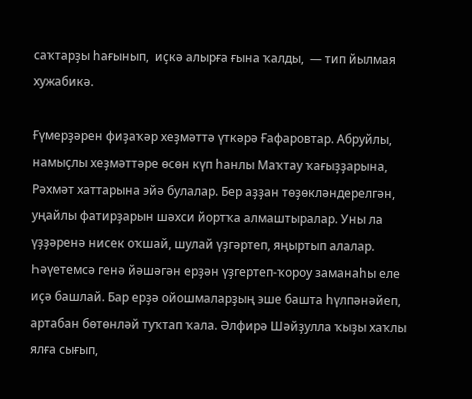саҡтарҙы һағынып,  иҫкә алырға ғына ҡалды,  — тип йылмая хужабикә.

Ғүмерҙәрен фиҙаҡәр хеҙмәттә үткәрә Ғафаровтар. Абруйлы, намыҫлы хеҙмәттәре өсөн күп һанлы Маҡтау ҡағыҙҙарына, Рәхмәт хаттарына эйә булалар. Бер аҙҙан төҙөкләндерелгән, уңайлы фатирҙарын шәхси йортҡа алмаштыралар. Уны ла үҙҙәренә нисек оҡшай, шулай үҙгәртеп, яңыртып алалар. Һәүетемсә генә йәшәгән ерҙән үҙгертеп-ҡороу заманаһы еле иҫә башлай. Бар ерҙә ойошмаларҙың эше башта һүлпәнәйеп, артабан бөтөнләй туҡтап ҡала. Әлфирә Шәйҙулла ҡыҙы хаҡлы ялға сығып,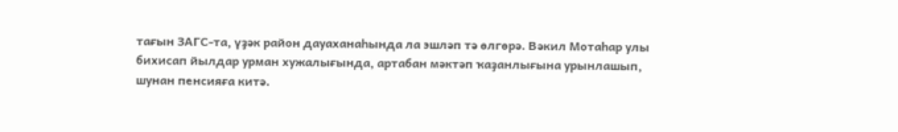тағын ЗАГС-та, үҙәк район дауаханаһында ла эшләп тә өлгөрә. Вәкил Мотаһар улы бихисап йылдар урман хужалығында, артабан мәктәп ҡаҙанлығына урынлашып, шунан пенсияға китә.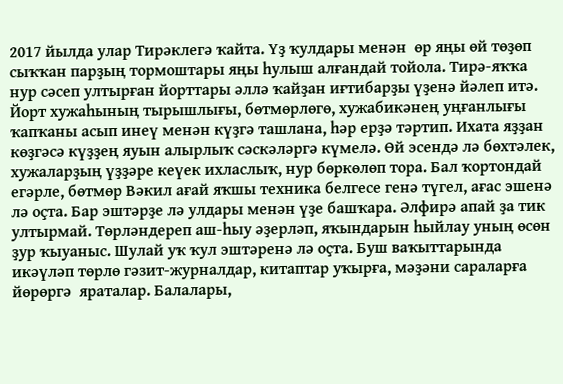2017 йылда улар Тирәклегә ҡайта. Үҙ ҡулдары менән  өр яңы өй төҙөп сыҡҡан парҙың тормоштары яңы һулыш алғандай тойола. Тирә-яҡҡа нур сәсеп ултырған йорттары әллә ҡайҙан иғтибарҙы үҙенә йәлеп итә. Йорт хужаһының тырышлығы, бөтмөрлөгө, хужабикәнең уңғанлығы ҡапҡаны асып инеү менән күҙгә ташлана, һәр ерҙә тәртип. Ихата яҙҙан көҙгәсә күҙҙең яуын алырлыҡ сәскәләргә күмелә. Өй эсендә лә бөхтәлек, хужаларҙың үҙҙәре кеүек ихласлыҡ, нур бөркөлөп тора. Бал ҡортондай егәрле, бөтмөр Вәкил ағай яҡшы техника белгесе генә түгел, ағас эшенә лә оҫта. Бар эштәрҙе лә улдары менән үҙе башҡара. Әлфирә апай ҙа тик ултырмай. Төрләндереп аш-һыу әҙерләп, яҡындарын һыйлау уның өсөн ҙур ҡыуаныс. Шулай уҡ ҡул эштәренә лә оҫта. Буш ваҡыттарында икәүләп төрлө гәзит-журналдар, китаптар уҡырға, мәҙәни сараларға йөрөргә  яраталар. Балалары,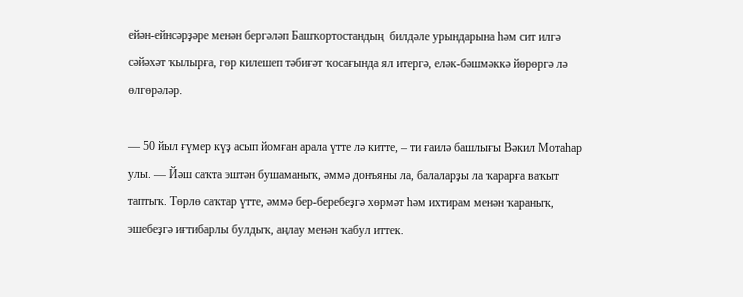ейән-ейнсәрҙәре менән бергәләп Башҡортостандың  билдәле урындарына һәм сит илгә сәйәхәт ҡылырға, гөр килешеп тәбиғәт ҡосағында ял итергә, еләк-бәшмәккә йөрөргә лә  өлгөрәләр.

— 50 йыл ғүмер күҙ асып йомған арала үтте лә китте, – ти ғаилә башлығы Вәкил Мотаһар улы. — Йәш саҡта эштән бушаманыҡ, әммә донъяны ла, балаларҙы ла ҡарарға ваҡыт таптыҡ. Төрлө саҡтар үтте, әммә бер-беребеҙгә хөрмәт һәм ихтирам менән ҡараныҡ, эшебеҙгә иғтибарлы булдыҡ, аңлау менән ҡабул иттек.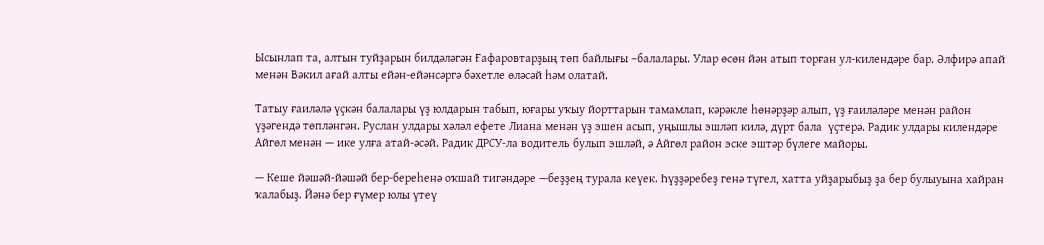Ысынлап та, алтын туйҙарын билдәләгән Ғафаровтарҙың төп байлығы –балалары. Улар өсөн йән атып торған ул-килендәре бар. Әлфирә апай менән Вәкил ағай алты ейән-ейәнсәргә бәхетле өләсәй һәм олатай.

Татыу ғаиләлә үҫкән балалары үҙ юлдарын табып, юғары уҡыу йорттарын тамамлап, кәрәкле һөнәрҙәр алып, үҙ ғаиләләре менән район үҙәгендә төпләнгән. Руслан улдары хәләл ефете Лиана менән үҙ эшен асып, уңышлы эшләп килә, дүрт бала  үҫтерә. Радик улдары килендәре Айгөл менән — ике улға атай-әсәй. Радик ДРСУ-ла водитель булып эшләй, ә Айгөл район эске эштәр бүлеге майоры.

— Кеше йәшәй-йәшәй бер-береһенә оҡшай тигәндәре —беҙҙең турала кеүек. Һүҙҙәребеҙ генә түгел, хатта уйҙарыбыҙ ҙа бер булыуына хайран ҡалабыҙ. Йәнә бер ғүмер юлы үтеү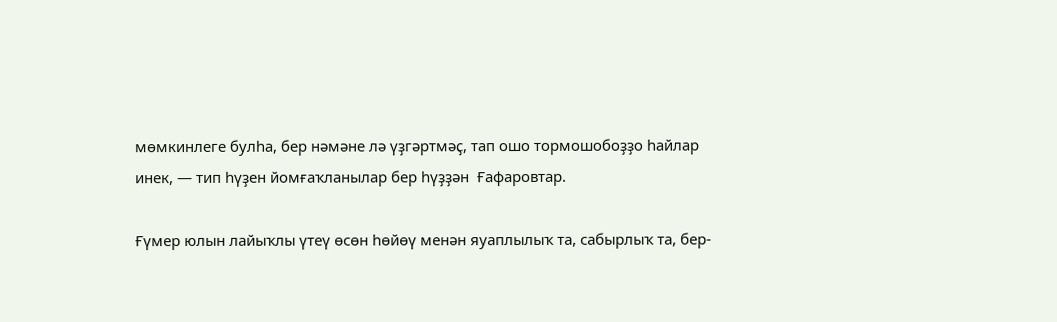мөмкинлеге булһа, бер нәмәне лә үҙгәртмәҫ, тап ошо тормошобоҙҙо һайлар инек, — тип һүҙен йомғаҡланылар бер һүҙҙән  Ғафаровтар.

Ғүмер юлын лайыҡлы үтеү өсөн һөйөү менән яуаплылыҡ та, сабырлыҡ та, бер-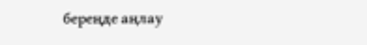береңде аңлау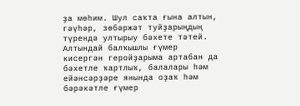ҙа мөһим. Шул саҡта ғына алтын, гәүһәр, зөбәржәт туйҙарыңдың түрендә ултырыу бәхете тәтей. Алтындай балҡышлы ғүмер кисергән геройҙарыма артабан да бәхетле ҡартлыҡ, балалары һәм ейәнсәрҙәре янында оҙаҡ һәм бәрәкәтле ғүмер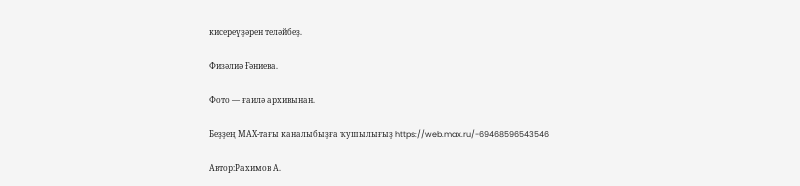кисереүҙәрен теләйбеҙ.

Физәлиә Ғәниева.

Фото — ғаилә архивынан.

Беҙҙең МАХ-тағы каналыбыҙға ҡушылығыҙ https://web.max.ru/-69468596543546

Автор:Рахимов А.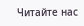Читайте нас